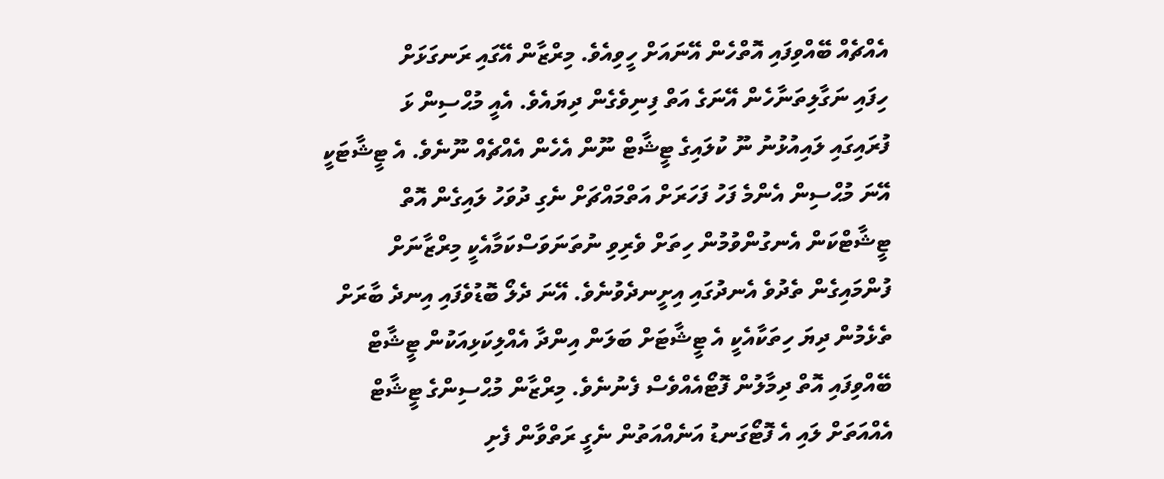އެއްޗެއް ބޭއްވިފައި އޮތްހެން އޭނައަށް ހީވިއެވެ. މިރްޒާން އޭގައި ރަނގަޅަށް
ހިފައި ނަގާލިތަނާހެން އޭނަގެ އަތް ފިނިވެގެން ދިޔައެވެ. އެއީ މުޙްސިން ޅަ
ފުރައިގައި ލައިއުޅުނު ނޫ ކުލައިގެ ޓީޝާޓް ނޫން އެހެން އެއްޗެއް ނޫނެވެ. އެ ޓީޝާޓަކީ
އޭނަ މުޙްސިން އެންމެ ފަހު ފަހަރަށް އަތްމައްޗަށް ނެގި ދުވަހު ލައިގެން އޮތް
ޓީޝާޓްކަން އެނގުންވުމުން ހިތަށް ވެރިވި ނުތަނަވަސްކަމާއެކީ މިރްޒާނަށް
ފުންމައިގެން ތެދުވެ އެނދުގައި އިށީނދެވުނެވެ. އޭނަ ދެލޯ ބޮޑުވެފައި އިނދެ ބާރަށް
ތެޅެމުން ދިޔަ ހިތަކާއެކީ އެ ޓީޝާޓަށް ބަލަން އިންދާ އެއްލިކަޅިއަކުން ޓީޝާޓް
ބޭއްވިފައި އޮތް ދިމާލުން ފޮޓޯއެއްވެސް ފެނުނެވެ. މިރްޒާން މުޙްސިންގެ ޓީޝާޓް
އެއްއަތަށް ލައި އެ ފޮޓޯގަނޑު އަނެއްއަތުން ނެގީ ރަތްވާން ފެށި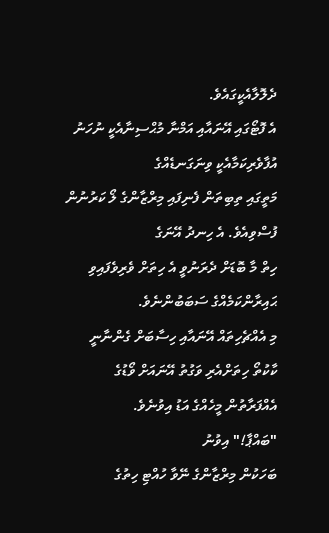ދެލޮލާއެކީގައެވެ.
އެ ފޮޓޯގައި އޭނައާއި އަމްނާ މުޙްސިނާއެކީ ނުހަނު އުފާވެރިކަމާއެކީ ވިނަގަނޑެއްގެ
މަތީގައި ތިބިތަން ފެނިފައި މިރްޒާންގެ ލޯ ކަރުނުން ފުސްވިއެވެ. އެ ހިނދު އޭނަގެ
ހިތް މާ ބޮޑަށް ދެރަނުވީ އެ ހިތަށް ވެރިވެފައިވި ޙައިރާންކަމެއްގެ ސަބަބުންނެވެ.
މި އެއްޗެހިތައް އޭނައާއި ހިސާބަށް ގެންނާނީ ކާކުތޯ ހިތަށްއެރި ވަގުތު އޭނައަށް ވޯޑުގެ
އެއްފަރާތުން މީހެއްގެ އަޑު އިވުނެވެ.
"ބައްޕާ!" އިވުނު
ބަހަކުން މިރްޒާންގެ ނޭވާ ހުއްޓި ހިތުގެ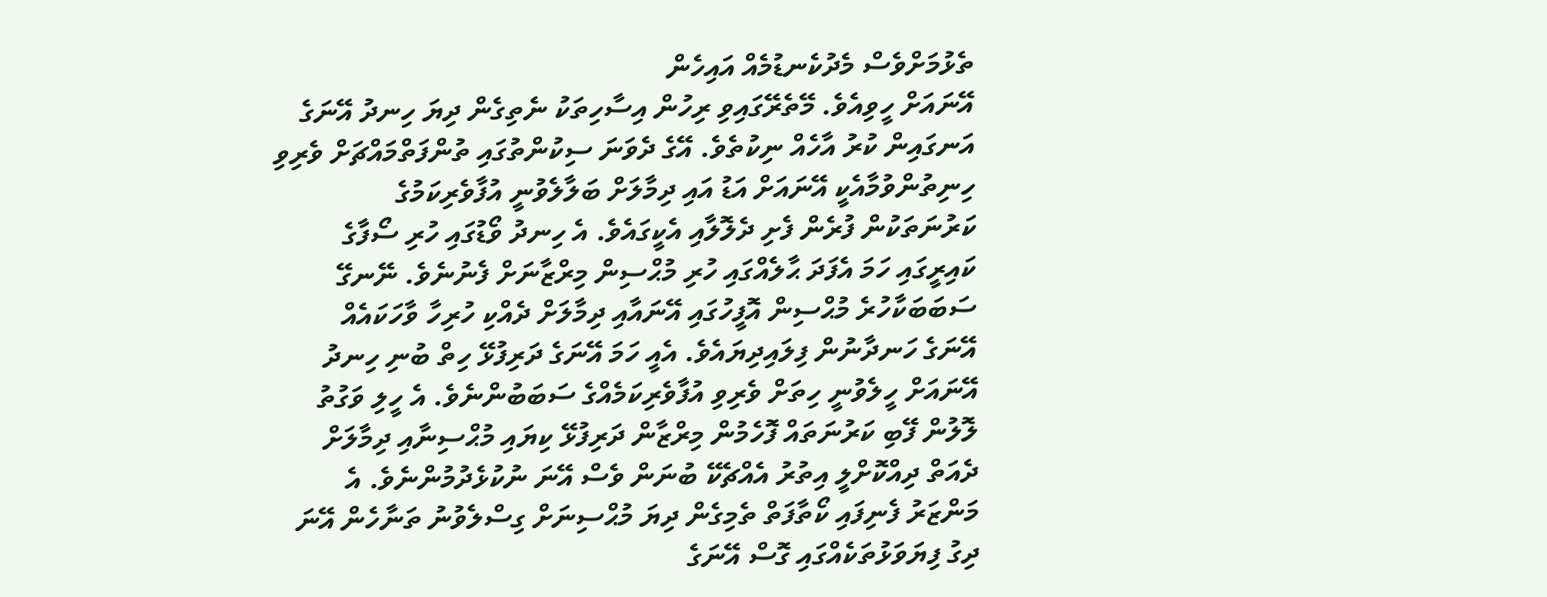ތެޅުމަށްވެސް މެދުކެނޑުމެއް އައިހެން
އޭނައަށް ހީވިއެވެ. މޭތެރޭގައިވި ރިހުން އިސާހިތަކު ނެތިގެން ދިޔަ ހިނދު އޭނަގެ
އަނގައިން ކުރު އާހެއް ނިކުތެވެ. އޭގެ ދެވަނަ ސިކުންތުގައި ތުންފަތްމައްޗަށް ވެރިވި
ހިނިތުންވުމާއެކީ އޭނައަށް އަޑު އައި ދިމާލަށް ބަލާލެވުނީ އުފާވެރިކަމުގެ
ކަރުނަތަކުން ފުރެން ފެށި ދެލޮލާއި އެކީގައެވެ. އެ ހިނދު ވޯޑުގައި ހުރި ސޯފާގެ
ކައިރީގައި ހަމަ އެފަދަ ޙާލެއްގައި ހުރި މުޙްސިން މިރްޒާނަށް ފެނުނެވެ. ނޭނގޭ
ސަބަބަކާހުރެ މުޙްސިން އޮފީހުގައި އޭނައާއި ދިމާލަށް ދެއްކި ހުރިހާ ވާހަކައެއް
އޭނަގެ ހަނދާނުން ފިލައިދިޔައެވެ. އެއީ ހަމަ އޭނަގެ ދަރިފުޅޭ ހިތް ބުނި ހިނދު
އޭނައަށް ހީލެވުނީ ހިތަށް ވެރިވި އުފާވެރިކަމެއްގެ ސަބަބުންނެވެ. އެ ހީލި ވަގުތު
ލޮލުން ފޭބި ކަރުނަތައް ފޮހެމުން މިރްޒާން ދަރިފުޅޭ ކިޔައި މުޙްސިނާއި ދިމާލަށް
ދެއަތް ދިއްކޮށްލީ އިތުރު އެއްޗެކޭ ބުނަން ވެސް އޭނަ ނުކުޅެދުމުންނެވެ. އެ
މަންޒަރު ފެނިފައި ކޯތާފަތް ތެމިގެން ދިޔަ މުޙްސިނަށް ގިސްލެވުނު ތަނާހެން އޭނަ
ދިގު ފިޔަވަޅުތަކެއްގައި ގޮސް އޭނަގެ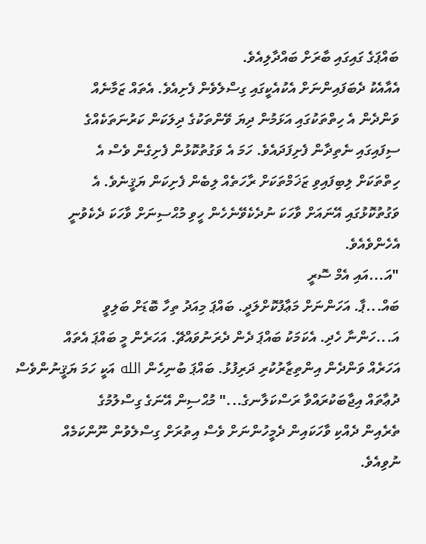ބައްޕަގެ ގައިގައި ބާރަށް ބައްދާލިއެވެ.
އެއާއެކު ދެބަފައިންނަށް އެކުއެކީގައި ގިސްލެވެން ފެށިއެވެ. އެތައް ޒަމާނެއް
ވަންދެން އެ ހިތްތަކުގައި އަޅަމުން ދިޔަ ވޭންތަކުގެ ދިލަކަން ކަރުނަތަކެއްގެ
ސިފައިގައި ނެތިދާން ފެށިފަދައެވެ. ހަމަ އެ ވަގުތުކޮޅުން ފެށިގެން ވެސް އެ
ހިތްތަކަށް ލިބިފައިވި ޒަޚަމްތަކަށް ރާހަތެއް ލިބެން ފެށިކަން ޔަޤީނެވެ. އެ
ވަގުތުކޮޅުގައި އޭނައަށް ވާހަކަ ނުދެކެވޭނެހެން ހީވި މުޙްސިނަށް ވާހަކަ ދެކެވުނީ
އެހެންވެއެވެ.
"އަ...އައި އެމް ސޮރީ
ބައް...ޕާ. އަހަންނަށް މަޢާފުކޮށްލަދީ. ބައްޕަ މިއަދު ތިހާ ބޮޑަށް ބަލިވީ
އަ...ހަންނާ ހެދި. އެކަމަކު ބައްޕަ ދެން ދެރަނުވައްޗޭ. އަހަރެން މީ ބައްޕަ އެތައް
އަހަރެއް ވަންދެން އިންތިޒާރުކުރި ދަރިފުޅު. ބައްޕަ ބުނިހެން الله އަކީ ހަމަ ޔަޤީނުންވެސް
ދުޢާތައް އިޖާބަކުރައްވާ ރަސްކަލާނގެ..." މުޙްސިން އޭނަގެ ގިސްލުމުގެ
ތެރެއިން ދެއްކި ވާހަކައިން ދެމީހުންނަށް ވެސް އިތުރަށް ގިސްލެވުން ނޫންކަމެއް
ނުވިއެވެ.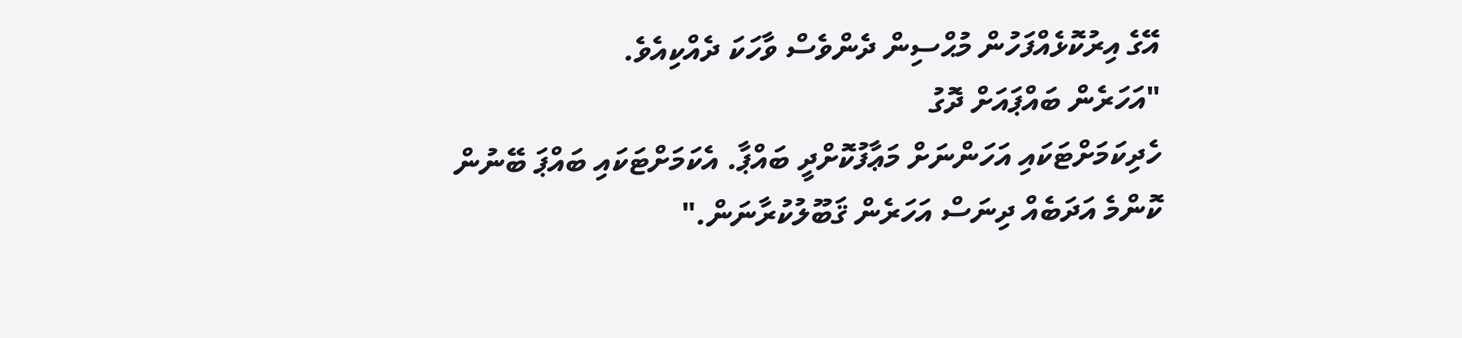އޭގެ އިރުކޮޅެއްފަހުން މުޙްސިން ދެންވެސް ވާހަކަ ދެއްކިއެވެ.
"އަހަރެން ބައްޕައަށް ދޮގު
ހެދިކަމަށްޓަކައި އަހަންނަށް މަޢާފުކޮށްދީ ބައްޕާ. އެކަމަށްޓަކައި ބައްޕަ ބޭނުން
ކޮންމެ އަދަބެއް ދިނަސް އަހަރެން ޤަބޫލުކުރާނަން."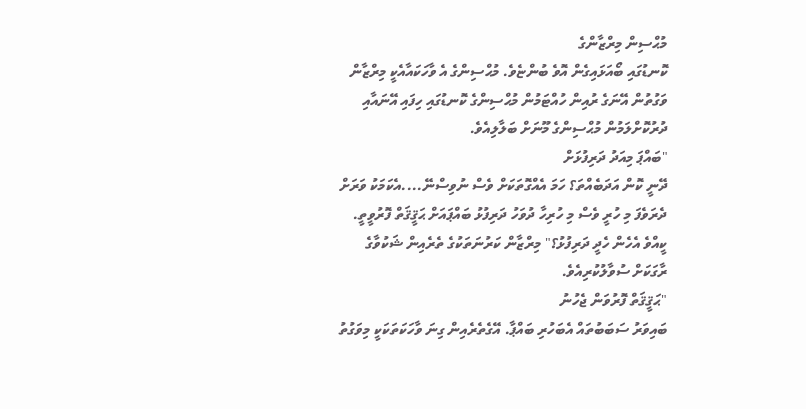މުޙްސިން މިރްޒާންގެ
ކޮނޑުގައި ބޯއަޅައިގެން އޮވެ ބުންޏެވެ. މުޙްސިންގެ އެ ވާހަކައާއެކީ މިރްޒާން
ވަގުތުން އޭނަގެ ރުއިން ހުއްޓަމުން މުޙްސިންގެ ކޮނޑުގައި ހިފައި އޭނައާއި
ދުރުކޮށްލަމުން މުޙްސިންގެ މޫނަށް ބަލާލިއެވެ.
"ބައްޕަ މިއަދު ދަރިފުޅަށް
ދޭނީ ކޮން އަދަބެއްތަ؟ ހަމަ އެއްގޮތަކަށް ވެސް ނުވިސްނޭ....އެކަމަކު ވަރަށް
ދެރަވެފަ މި ހުރީ ވެސް މި ހުރިހާ ދުވަހު ދަރިފުޅު ބައްޕައަށް ޙަޤީޤަތް ފޮރުވީތީ.
ކީއްވެ އެހެން ހެދީ ދަރިފުޅު؟" މިރްޒާން ކަރުނަތަކުގެ ތެރެއިން ޝަކުވާގެ
ރާގަކަށް ސުވާލުކުރިއެވެ.
"ޙަޤީޤަތް ފޮރުވަން ޖެހުނު
ބައިވަރު ސަބަބުތައް އެބަހުރި ބައްޕާ. އޭގެތެރެއިން ގިނަ ވާހަކަތަކަކީ މިވަގުތު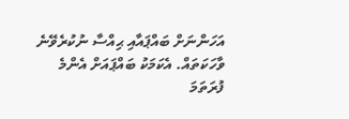އަހަންނަށް ބައްޕައާއި ޙިއްސާ ނުކުރެވޭނެ ވާހަކަތައް. އެކަމަކު ބައްޕައަށް އެންމެ
ފުރަތަމަ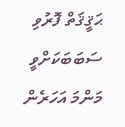ޙަޤީޤަތް ފޮރުވި ސަބަބަކަށްވީ މަންމަ އަހަރެން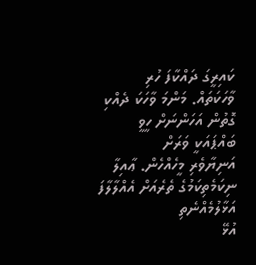ކައިރީގަ ދައްކާފަ ހުރި
ވާހަކަތައް. މަންމަ ވާހަކަ ދެއްކި ގޮތުން އަހަންނަށް ހީވީ ބައްޕައަކީ ވަރަށް
އަނިޔާވެރި މީހެއްހެން. ޢާއިލާ ނިކަމެތިކަމުގެ ތެރެއަށް އެއްލާލާފަ އަޅާލުމެއްނެތި
އުޅޭ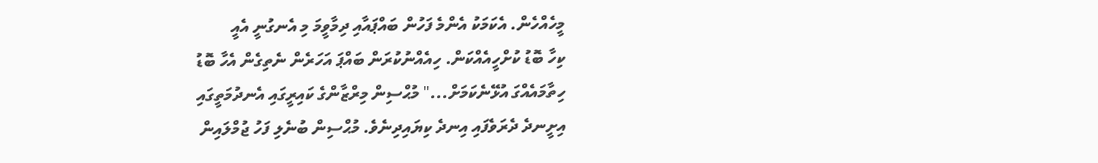މީހެއްހެން. އެކަމަކު އެންމެ ފަހުން ބައްޕައާއި ދިމާވީމަ މި އެނގުނީ އެއީ
ކިހާ ބޮޑު ކުށްހީއެއްކަން. ހިއެއްނުކުރަން ބައްޕަ އަހަރެން ނެތިގެން އެހާ ބޮޑު
ހިތާމައެއްގަ އުޅޭނެކަމަށް..." މުޙްސިން މިރްޒާންގެ ކައިރީގައި އެނދުމަތީގައި
އިށީނދެ ދެރަވެފައި އިނދެ ކިޔައިދިނެވެ. މުޙްސިން ބުނެލި ފަހު ޖުމްލައިން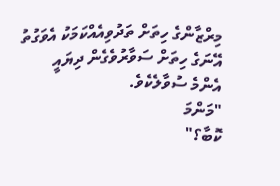މިރްޒާންގެ ހިތަށް ތަދުވިއެއްކަމަކު އެވަގުތު އޭނަގެ ހިތަށް ސަވާރުވެގެން ދިޔައީ
އެންމެ ސުވާލެކެވެ.
"މަންމަ
ކޮބާ؟"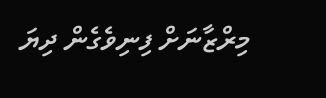މިރްޒާނަށް ފިނިވެގެން ދިޔަ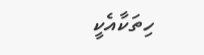ހިތަކާއެކީ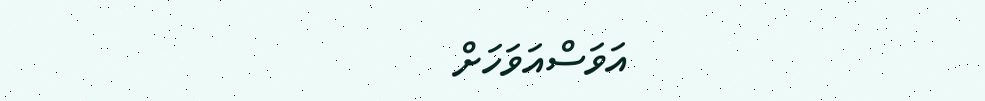އަވަސްއަވަހަށް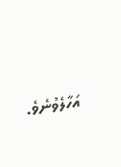އަހާލެވުނެވެ.